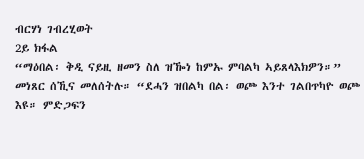ብርሃነ ገብረሂወት
2ይ ክፋል
“ማዕበል፡ ቅዲ ናይዚ ዘመን ስለ ዝዀነ ከምኡ ምባልካ ኣይጸላእክዎን።” መነጸር ሰኺና መለሰትሉ። “ደሓን ዝበልካ በል፡ ወጮ እንተ ገልበጥካዮ ወጮ እዩ። ምድጋፍን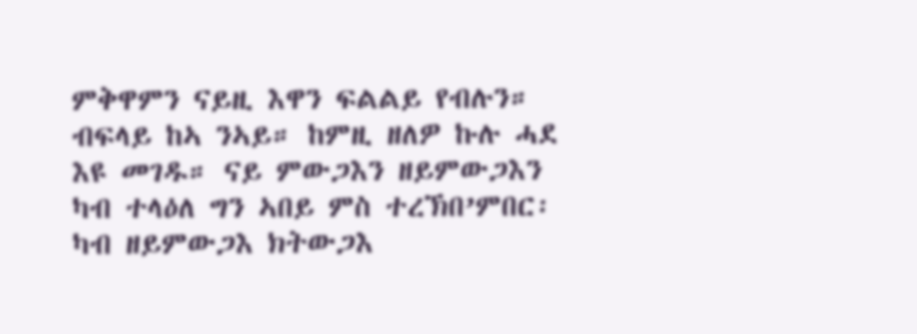ምቅዋምን ናይዚ እዋን ፍልልይ የብሉን። ብፍላይ ከኣ ንኣይ። ከምዚ ዘለዎ ኩሉ ሓደ እዩ መገዱ። ናይ ምውጋእን ዘይምውጋእን ካብ ተላዕለ ግን ኣበይ ምስ ተረኽበ’ምበር፡ ካብ ዘይምውጋእ ክትውጋእ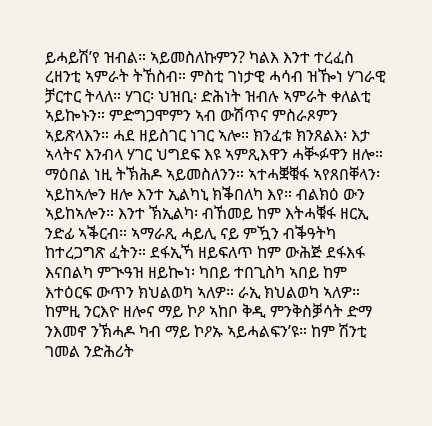ይሓይሽ’የ ዝብል። ኣይመስለኩምን? ካልእ እንተ ተረፈስ ረዘንቲ ኣምራት ትኸስብ። ምስቲ ገነታዊ ሓሳብ ዝዀነ ሃገራዊ ቻርተር ትላለ። ሃገር፡ ህዝቢ፡ ድሕነት ዝብሉ ኣምራት ቀለልቲ ኣይኰኑን። ምድግጋሞምን ኣብ ውሽጥና ምስራጾምን ኣይጽላእን። ሓደ ዘይስገር ነገር ኣሎ። ክንፈቱ ክንጸልእ፡ እታ ኣላትና እንብላ ሃገር ህግደፍ እዩ ኣምጺእዋን ሓቚፉዋን ዘሎ። ማዕበል ነዚ ትኽሕዶ ኣይመስለንን። ኣተሓቛቑፋ ኣየጸበቐላን፡ ኣይከኣሎን ዘሎ እንተ ኢልካኒ ክቕበለካ እየ። ብልክዕ ውን ኣይከኣሎን። እንተ ኽኢልካ፡ ብኸመይ ከም እትሓቑፋ ዘርኢ ንድፊ ኣቕርብ። ኣማራጺ ሓይሊ ናይ ምዃን ብቕዓትካ ከተረጋግጽ ፈትን። ደፋኢኻ ዘይፍለጥ ከም ውሕጅ ደፋእፋ እናበልካ ምጒዓዝ ዘይኰነ፡ ካበይ ተበጊስካ ኣበይ ከም እተዕርፍ ውጥን ክህልወካ ኣለዎ። ራኢ ክህልወካ ኣለዎ። ከምዚ ንርእዮ ዘሎና ማይ ኮዖ ኣከቦ ቅዲ ምንቅስቓሳት ድማ ንእመኖ ንኽሓዶ ካብ ማይ ኮዖኡ ኣይሓልፍን’ዩ። ከም ሽንቲ ገመል ንድሕሪት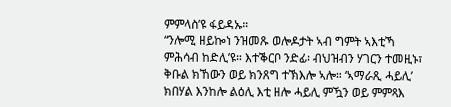ምምላስ’ዩ ፋይዳኡ።
“ንሎሚ ዘይኰነ ንዝመጹ ወሎዶታት ኣብ ግምት ኣእቲኻ ምሕሳብ ከድሊ’ዩ። እተቕርቦ ንድፊ፡ ብህዝብን ሃገርን ተመዚኑ፣ ቅቡል ክኸውን ወይ ክንጸግ ተኽእሎ ኣሎ። ‘ኣማራጺ ሓይሊ’ ክበሃል እንከሎ ልዕሊ እቲ ዘሎ ሓይሊ ምዃን ወይ ምምጻእ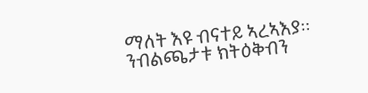ማለት እዩ ብናተይ ኣረኣእያ። ንብልጫታቱ ክትዕቅብን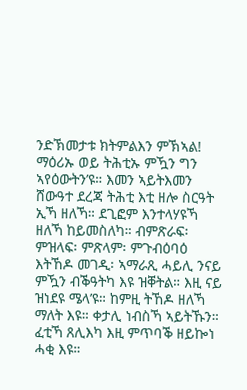ንድኽመታቱ ክትምልእን ምኽኣል! ማዕሪኡ ወይ ትሕቲኡ ምዃን ግን ኣየዕውትን’ዩ። እመን ኣይትእመን ሸውዓተ ደረጃ ትሕቲ እቲ ዘሎ ስርዓት ኢኻ ዘለኻ። ደጊፎም እንተላሃዩኻ ዘለኻ ከይመስለካ። ብምጽራፍ፡ ምዝላፍ፡ ምጽላም፡ ምጉብዕባዕ እትኸዶ መገዲ፡ ኣማራጺ ሓይሊ ንናይ ምዃን ብቕዓትካ እዩ ዝቐትል። እዚ ናይ ዝነደዩ ሜላ’ዩ። ከምዚ ትኸዶ ዘለኻ ማለት እዩ። ቀታሊ ነብስኻ ኣይትኹን። ፈቲኻ ጸሊእካ እዚ ምጥባቕ ዘይኰነ ሓቂ እዩ።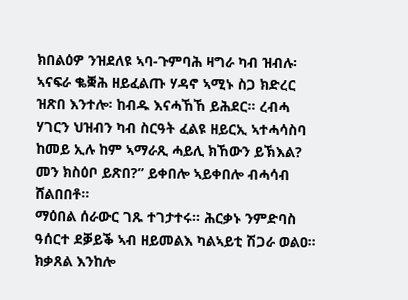ክበልዕዎ ንዝደለዩ ኣባ-ጉምባሕ ዛግራ ካብ ዝብሉ፡ ኣናፍራ ቈቛሕ ዘይፈልጡ ሃዳኖ ኣሚኑ ስጋ ክድረር ዝጽበ እንተሎ፡ ከብዱ እናሓኸኸ ይሕደር። ረብሓ ሃገርን ህዝብን ካብ ስርዓት ፈልዩ ዘይርኢ ኣተሓሳስባ ከመይ ኢሉ ከም ኣማራጺ ሓይሊ ክኸውን ይኽእል? መን ክስዕቦ ይጽበ?” ይቀበሎ ኣይቀበሎ ብሓሳብ ሸልበበቶ።
ማዕበል ሰራውር ገጹ ተገታተሩ። ሕርቃኑ ንምድባስ ዓሰርተ ደቓይቕ ኣብ ዘይመልእ ካልኣይቲ ሽጋራ ወልዐ። ክቃጸል እንከሎ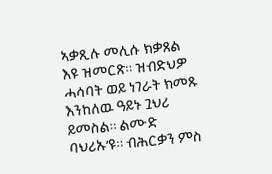ኣቃጺሉ መሊሱ ክቃጸል እዩ ዝመርጽ። ዝብድህዎ ሓሳባት ወይ ነገራት ክመጹ እንከለዉ ዓይኑ ጓህሪ ይመስል። ልሙድ ባህሪኡ’ዩ። ብሕርቃን ምስ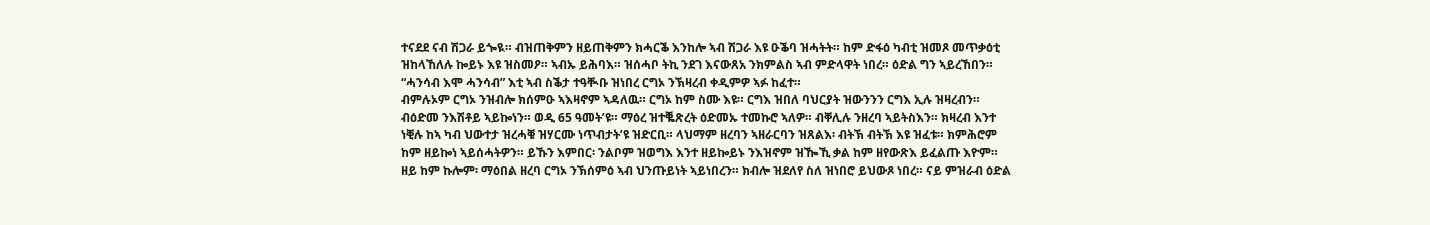ተናደደ ናብ ሽጋራ ይጐዪ። ብዝጠቅምን ዘይጠቅምን ክሓርቕ እንከሎ ኣብ ሽጋራ እዩ ዑቕባ ዝሓትት። ከም ድፋዕ ካብቲ ዝመጾ መጥቃዕቲ ዝከላኸለሉ ኰይኑ እዩ ዝስመዖ። ኣብኡ ይሕባእ። ዝሰሓቦ ትኪ ንደገ እናውጸአ ንክምልስ ኣብ ምድላዋት ነበረ። ዕድል ግን ኣይረኸበን።
“ሓንሳብ እሞ ሓንሳብ” እቲ ኣብ ስቕታ ተዓቚቡ ዝነበረ ርግኦ ንኽዛረብ ቀዲምዎ ኣፉ ከፈተ።
ብምሉኦም ርግኦ ንዝብሎ ክሰምዑ ኣእዛኖም ኣዳለዉ። ርግኦ ከም ስሙ እዩ። ርግእ ዝበለ ባህርያት ዝውንንን ርግእ ኢሉ ዝዛረብን። ብዕድመ ንእሽቶይ ኣይኰነን። ወዲ 65 ዓመት’ዩ። ማዕረ ዝተቘጽረት ዕድመኡ ተመኩሮ ኣለዎ። ብቐሊሉ ንዘረባ ኣይትስእን። ክዛረብ እንተ ነቒሉ ከኣ ካብ ህውተታ ዝረሓቑ ዝሃርሙ ነጥብታት’ዩ ዝድርቢ። ላህማም ዘረባን ኣዘራርባን ዝጸልእ፡ ብትኽ ብትኽ እዩ ዝፈቱ። ክምሕሮም ከም ዘይኰነ ኣይሰሓትዎን። ይኹን እምበር፡ ንልቦም ዝወግእ እንተ ዘይኰይኑ ንእዝኖም ዝዀኺ ቃል ከም ዘየውጽእ ይፈልጡ እዮም። ዘይ ከም ኩሎም፡ ማዕበል ዘረባ ርግኦ ንኽሰምዕ ኣብ ህንጡይነት ኣይነበረን። ክብሎ ዝደለየ ስለ ዝነበሮ ይህውጾ ነበረ። ናይ ምዝራብ ዕድል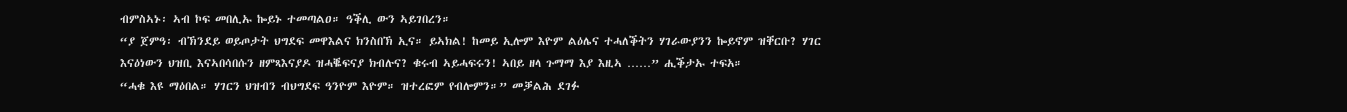ብምስኣኑ፡ ኣብ ኮፍ መበሊኡ ኰይኑ ተመጣልዐ። ዓቕሊ ውን ኣይገበረን።
“ያ ጀምዓ፡ ብኽንደይ ወይጦታት ህግደፍ መዋእልና ክንስበኽ ኢና። ይኣክል! ከመይ ኢሎም እዮም ልዕሌና ተሓለቕትን ሃገራውያንን ኰይኖም ዝቐርቡ? ሃገር እናዕነውን ህዝቢ እናኣበሳበሱን ዘምጻእናያዶ ዝሓቘፍናያ ክብሉና? ቁሩብ ኣይሓፍሩን! ኣበይ ዘላ ጉማማ እያ እዚኣ ……” ሒቕታኡ ተፍአ።
“ሓቁ እዩ ማዕበል። ሃገርን ህዝብን ብህግደፍ ዓንዮም እዮም። ዝተረፎም የብሎምን።” መቓልሕ ደገፉ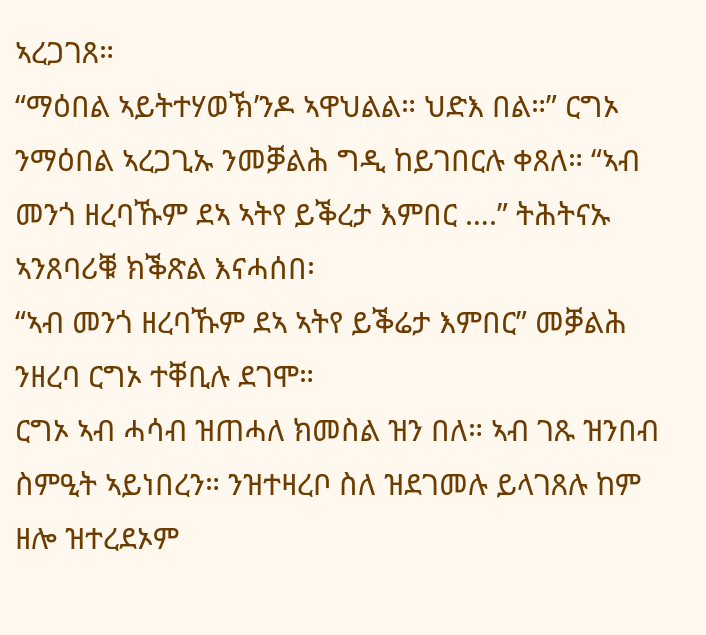ኣረጋገጸ።
“ማዕበል ኣይትተሃወኽ’ንዶ ኣዋህልል። ህድእ በል።” ርግኦ ንማዕበል ኣረጋጊኡ ንመቓልሕ ግዲ ከይገበርሉ ቀጸለ። “ኣብ መንጎ ዘረባኹም ደኣ ኣትየ ይቕረታ እምበር ….” ትሕትናኡ ኣንጸባሪቑ ክቕጽል እናሓሰበ፡
“ኣብ መንጎ ዘረባኹም ደኣ ኣትየ ይቕሬታ እምበር” መቓልሕ ንዘረባ ርግኦ ተቐቢሉ ደገሞ።
ርግኦ ኣብ ሓሳብ ዝጠሓለ ክመስል ዝን በለ። ኣብ ገጹ ዝንበብ ስምዒት ኣይነበረን። ንዝተዛረቦ ስለ ዝደገመሉ ይላገጸሉ ከም ዘሎ ዝተረደኦም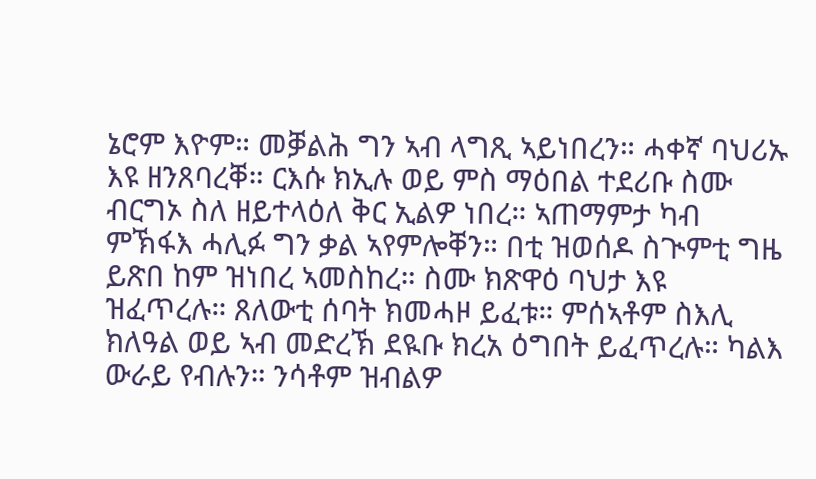ኔሮም እዮም። መቓልሕ ግን ኣብ ላግጺ ኣይነበረን። ሓቀኛ ባህሪኡ እዩ ዘንጸባረቐ። ርእሱ ክኢሉ ወይ ምስ ማዕበል ተደሪቡ ስሙ ብርግኦ ስለ ዘይተላዕለ ቅር ኢልዎ ነበረ። ኣጠማምታ ካብ ምኽፋእ ሓሊፉ ግን ቃል ኣየምሎቐን። በቲ ዝወሰዶ ስጒምቲ ግዜ ይጽበ ከም ዝነበረ ኣመስከረ። ስሙ ክጽዋዕ ባህታ እዩ ዝፈጥረሉ። ጸለውቲ ሰባት ክመሓዞ ይፈቱ። ምሰኣቶም ስእሊ ክለዓል ወይ ኣብ መድረኽ ደዪቡ ክረአ ዕግበት ይፈጥረሉ። ካልእ ውራይ የብሉን። ንሳቶም ዝብልዎ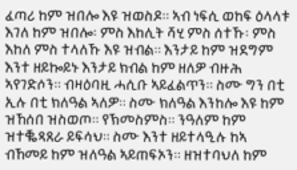ፈጣሪ ከም ዝበሎ እዩ ዝወስዶ። ኣብ ነፍሲ ወከፍ ዕላላቱ እገለ ከም ዝበሎ፡ ምስ እከሊት ሻሂ ምስ ሰተኹ፡ ምስ እከለ ምስ ተላለኹ እዩ ዝብል። እንታይ ከም ዝደግም እንተ ዘይኰይኑ እንታይ ክብል ከም ዘለዎ ብዙሕ ኣየገድሶን። ብዛዕባዚ ሓሲቡ ኣይፈልጥን። ስሙ ግን በቲ ኢሉ በቲ ክለዓል ኣለዎ። ስሙ ክለዓል እንከሎ እዩ ከም ዝኸሰበ ዝስወጦ። የኽመስምስ። ንዓለም ከም ዝተቘጻጸራ ይፍሳህ። ስሙ እንተ ዘይተላዒሉ ከኣ ብኸመይ ከም ዝለዓል ኣይጠፍኦን። ዘዝተባህለ ከም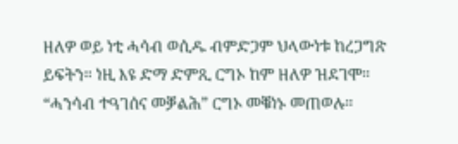ዘለዎ ወይ ነቲ ሓሳብ ወሲዱ ብምድጋም ህላውነቱ ከረጋግጽ ይፍትን። ነዚ እዩ ድማ ድምጺ ርግኦ ከም ዘለዎ ዝደገሞ።
“ሓንሳብ ተዓገሰና መቓልሕ” ርግኦ መቑነኑ መጠወሉ።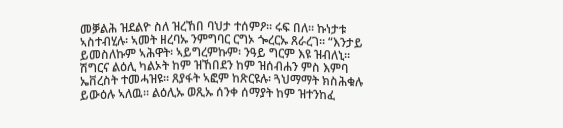መቓልሕ ዝደልዮ ስለ ዝረኸበ ባህታ ተሰምዖ። ሩፍ በለ። ኩነታቱ ኣስተብሂሉ፡ ኣመት ዘረባኡ ንምግባር ርግኦ ጐረርኡ ጸራረገ። “እንታይ ይመስለኩም ኣሕዋት፡ ኣይግረምኩም፡ ንዓይ ግርም እዩ ዝብለኒ። ሽግርና ልዕሊ ካልኦት ከም ዝኸበደን ከም ዝሰብሐን ምስ እምባ ኤቨረስት ተመሓዝዩ። ጸያፋት ኣፎም ከጽርዩሉ፡ ጓህማማት ክስሕቁሉ ይውዕሉ ኣለዉ። ልዕሊኡ ወጺኡ ሰንቀ ሰማያት ከም ዝተንከፈ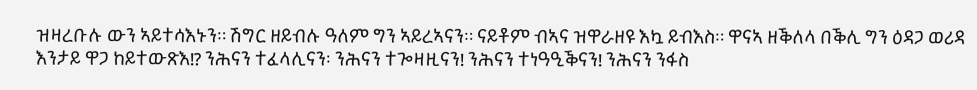ዝዛረቡሉ ውን ኣይተሳእኑን። ሽግር ዘይብሉ ዓለም ግን ኣይረኣናን። ናይቶም ብኣና ዝዋራዘዩ እኳ ይብእስ። ዋናኣ ዘቕለላ በቕሊ ግን ዕዳጋ ወሪዳ እንታይ ዋጋ ከይተውጽእ!? ንሕናን ተፈላሊናን፡ ንሕናን ተጐዛዚናን! ንሕናን ተነዓዒቕናን! ንሕናን ንፋስ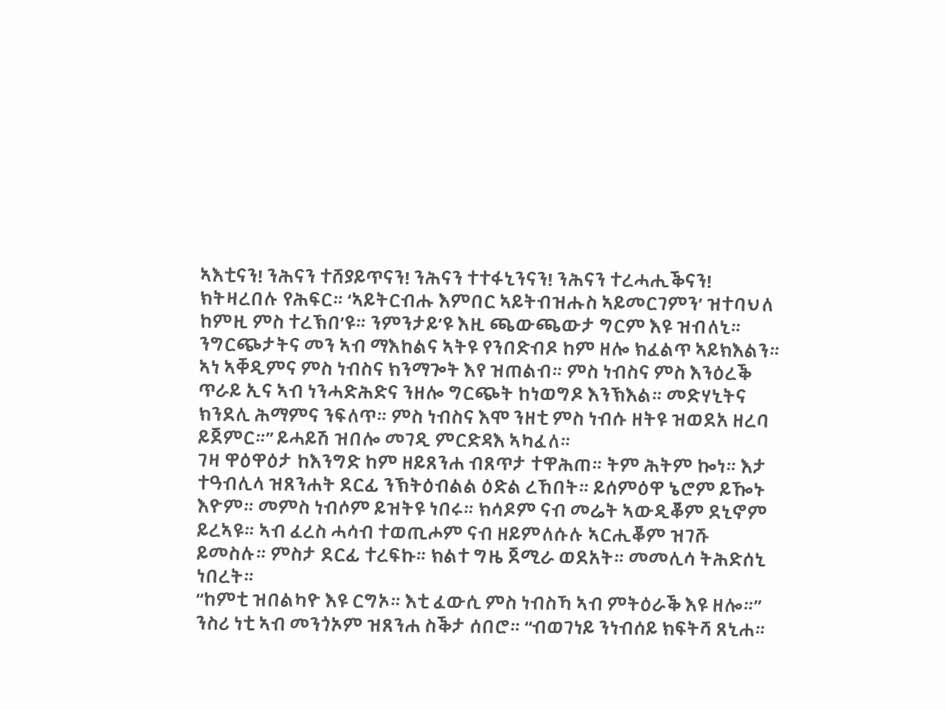ኣእቲናን! ንሕናን ተሸያይጥናን! ንሕናን ተተፋኒንናን! ንሕናን ተረሓሒቕናን! ክትዛረበሉ የሕፍር። ‘ኣይትርብሑ እምበር ኣይትብዝሑስ ኣይመርገምን’ ዝተባህለ ከምዚ ምስ ተረኽበ’ዩ። ንምንታይ’ዩ እዚ ጫውጫውታ ግርም እዩ ዝብለኒ። ንግርጭታትና መን ኣብ ማእከልና ኣትዩ የንበድብዶ ከም ዘሎ ክፈልጥ ኣይክእልን። ኣነ ኣቐዲምና ምስ ነብስና ክንማጐት እየ ዝጠልብ። ምስ ነብስና ምስ እንዕረቕ ጥራይ ኢና ኣብ ነንሓድሕድና ንዘሎ ግርጭት ከነወግዶ እንኽእል። መድሃኒትና ክንደሊ ሕማምና ንፍለጥ። ምስ ነብስና እሞ ንዘቲ ምስ ነብሱ ዘትዩ ዝወደአ ዘረባ ይጀምር።” ይሓይሽ ዝበሎ መገዲ ምርድዳእ ኣካፈለ።
ገዛ ዋዕዋዕታ ከእንግድ ከም ዘይጸንሐ ብጸጥታ ተዋሕጠ። ትም ሕትም ኰነ። እታ ተዓብሊላ ዝጸንሐት ደርፊ ንኽትዕብልል ዕድል ረኸበት። ይሰምዕዋ ኔሮም ይዀኑ እዮም። መምስ ነብሶም ይዝትዩ ነበሩ። ክሳዶም ናብ መሬት ኣውዲቖም ደኒኖም ይረኣዩ። ኣብ ፈረስ ሓሳብ ተወጢሖም ናብ ዘይምለሱሉ ኣርሒቖም ዝገሹ ይመስሉ። ምስታ ደርፊ ተረፍኩ። ክልተ ግዜ ጀሚራ ወደአት። መመሊሳ ትሕድሰኒ ነበረት።
“ከምቲ ዝበልካዮ እዩ ርግኦ። እቲ ፈውሲ ምስ ነብስኻ ኣብ ምትዕራቕ እዩ ዘሎ።” ንስሪ ነቲ ኣብ መንጎኦም ዝጸንሐ ስቕታ ሰበሮ። “ብወገነይ ንነብሰይ ክፍትሻ ጸኒሐ።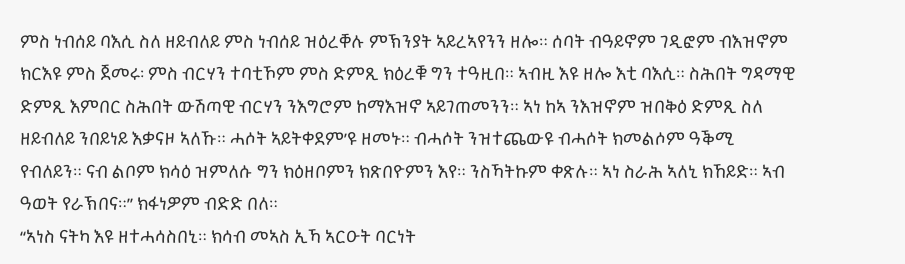ምስ ነብሰይ ባእሲ ስለ ዘይብለይ ምስ ነብሰይ ዝዕረቐሉ ምኽንያት ኣይረኣየንን ዘሎ። ሰባት ብዓይኖም ገዲፎም ብእዝኖም ክርእዩ ምስ ጀመሩ፡ ምስ ብርሃን ተባቲኾም ምስ ድምጺ ክዕረቑ ግን ተዓዚበ። ኣብዚ እዩ ዘሎ እቲ ባእሲ። ስሕበት ግዳማዊ ድምጺ እምበር ስሕበት ውሽጣዊ ብርሃን ንእግሮም ከማእዝኖ ኣይገጠመንን። ኣነ ከኣ ንእዝኖም ዝበቅዕ ድምጺ ስለ ዘይብለይ ንበይነይ እቃናዞ ኣለኹ። ሓሶት ኣይትቀደም’ዩ ዘመኑ። ብሓሶት ንዝተጨውዩ ብሓሶት ክመልሶም ዓቕሚ የብለይን። ናብ ልቦም ክሳዕ ዝምለሱ ግን ክዕዘቦምን ክጽበዮምን እየ። ንስኻትኩም ቀጽሉ። ኣነ ስራሕ ኣለኒ ክኸይድ። ኣብ ዓወት የራኽበና።” ክፋነዎም ብድድ በለ።
“ኣነስ ናትካ እዩ ዘተሓሳስበኒ። ክሳብ መኣስ ኢኻ ኣርዑት ባርነት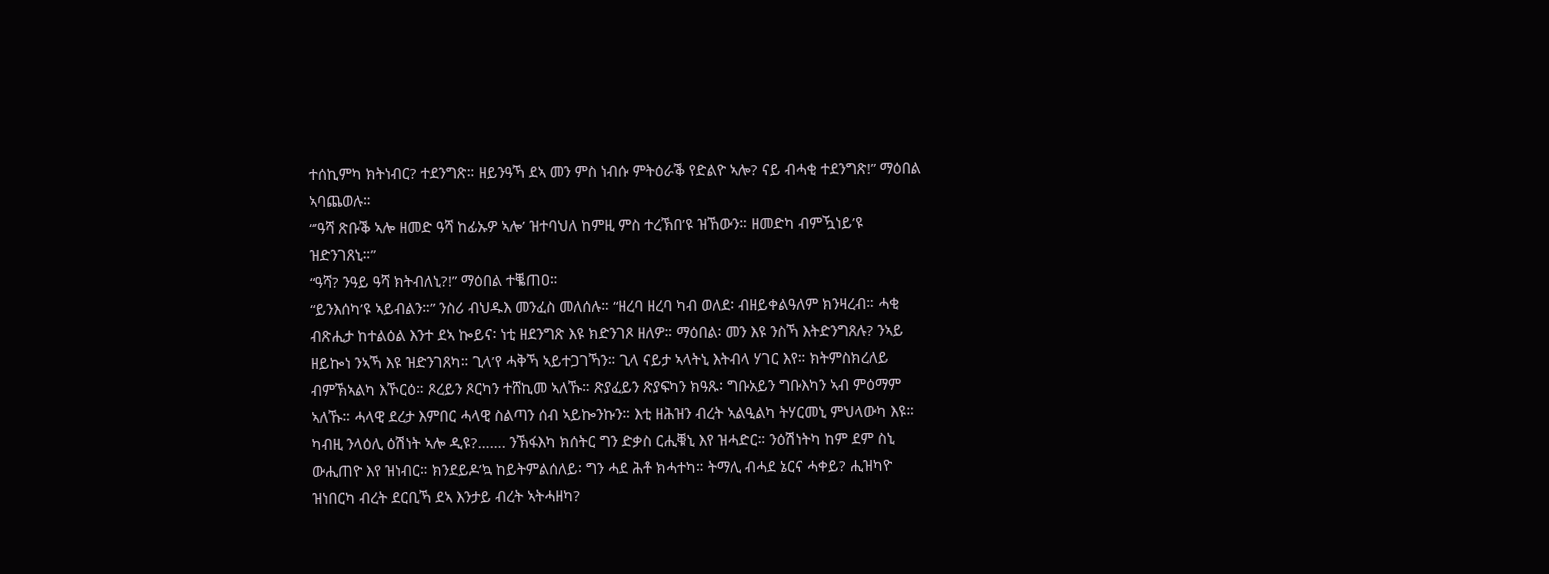ተሰኪምካ ክትነብር? ተደንግጽ። ዘይንዓኻ ደኣ መን ምስ ነብሱ ምትዕራቕ የድልዮ ኣሎ? ናይ ብሓቂ ተደንግጽ!” ማዕበል ኣባጨወሉ።
“’ዓሻ ጽቡቕ ኣሎ ዘመድ ዓሻ ከፊኡዎ ኣሎ’ ዝተባህለ ከምዚ ምስ ተረኽበ’ዩ ዝኸውን። ዘመድካ ብምዃነይ’ዩ ዝድንገጸኒ።”
“ዓሻ? ንዓይ ዓሻ ክትብለኒ?!” ማዕበል ተቘጠዐ።
“ይንእሰካ’ዩ ኣይብልን።” ንስሪ ብህዱእ መንፈስ መለሰሉ። “ዘረባ ዘረባ ካብ ወለደ፡ ብዘይቀልዓለም ክንዛረብ። ሓቂ ብጽሒታ ከተልዕል እንተ ደኣ ኰይና፡ ነቲ ዘደንግጽ እዩ ክድንገጾ ዘለዎ። ማዕበል፡ መን እዩ ንስኻ እትድንግጸሉ? ንኣይ ዘይኰነ ንኣኻ እዩ ዝድንገጸካ። ጊላ’የ ሓቅኻ ኣይተጋገኻን። ጊላ ናይታ ኣላትኒ እትብላ ሃገር እየ። ክትምስክረለይ ብምኽኣልካ እኾርዕ። ጾረይን ጾርካን ተሸኪመ ኣለኹ። ጽያፈይን ጽያፍካን ክዓጹ፡ ግቡአይን ግቡእካን ኣብ ምዕማም ኣለኹ። ሓላዊ ደረታ እምበር ሓላዊ ስልጣን ሰብ ኣይኰንኩን። እቲ ዘሕዝን ብረት ኣልዒልካ ትሃርመኒ ምህላውካ እዩ። ካብዚ ንላዕሊ ዕሽነት ኣሎ ዲዩ?……. ንኽፋእካ ክሰትር ግን ድቃስ ርሒቑኒ እየ ዝሓድር። ንዕሽነትካ ከም ደም ስኒ ውሒጠዮ እየ ዝነብር። ክንደይዶ’ኳ ከይትምልሰለይ፡ ግን ሓደ ሕቶ ክሓተካ። ትማሊ ብሓደ ኔርና ሓቀይ? ሒዝካዮ ዝነበርካ ብረት ደርቢኻ ደኣ እንታይ ብረት ኣትሓዘካ?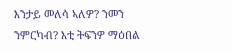እንታይ መለሳ ኣለዎ? ንመን ንምርካብ? እቲ ትፍንዎ ማዕበል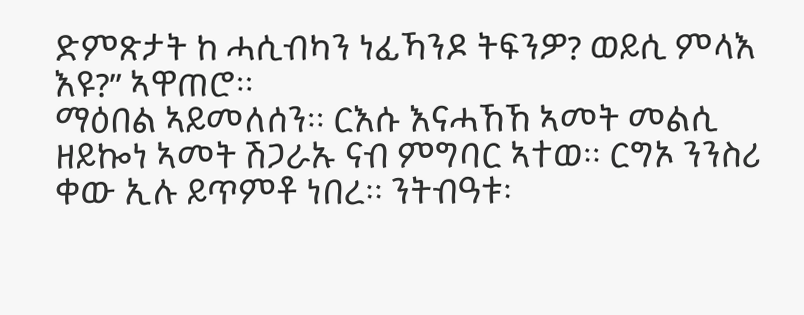ድምጽታት ከ ሓሲብካን ነፊኻንዶ ትፍንዎ? ወይሲ ምላእ እዩ?” ኣዋጠሮ።
ማዕበል ኣይመለሰን። ርእሱ እናሓኸኸ ኣመት መልሲ ዘይኰነ ኣመት ሽጋራኡ ናብ ምግባር ኣተወ። ርግኦ ንንስሪ ቀው ኢሉ ይጥምቶ ነበረ። ንትብዓቱ፡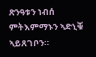ጽንዓቱን ነብሰ ምትእምማኑን ኣድኒቑ ኣይጸገቦን።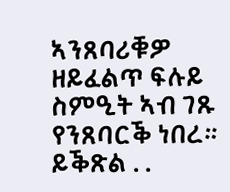ኣንጸባሪቑዎ ዘይፈልጥ ፍሉይ ስምዒት ኣብ ገጹ የንጸባርቕ ነበረ።
ይቕጽል . .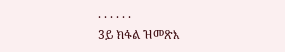. . . . . .
3ይ ክፋል ዝመጽእ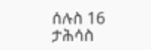ሰሉስ 16 ታሕሳስ